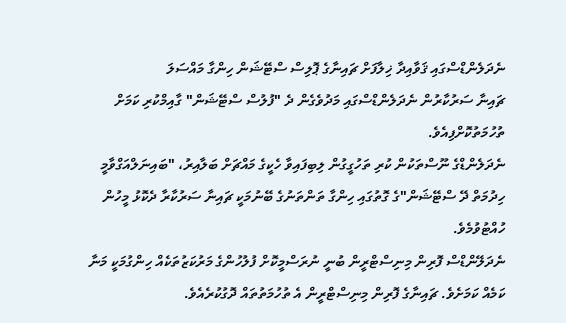ނެދަލެންޑްސްގައި ޤަވާއިދާ ޚިލާފަށް ޗައިނާގެ ޕޮލިސް ސްޓޭޝަން ހިންގާ މައްސަލަ
ޗައިނާ ސަރުކާރުން ނެދަލެންޑްސްގައި މަދުވެގެން ދެ "ފުލުސް ސްޓޭޝަން" ގާއިމްކުރި ކަމަށް ތުހުމަތުކޮށްފިއެވެ.
ނެދަލެންޑްގެ ނޫސްތަކުން ކުރި ތަހުގީގުން ލިބިފައިވާ ހެކީގެ މައްޗަށް ބަލާއިރު، "ބައިނަލްއަގްވާމީ ހިދުމަތް ދޭ ސްޓޭޝަން"ގެ ގޮތުގައި ހިންގާ ތަންތަނުގެ ބޭނުމަކީ ޗައިނާ ސަރުކާރާ ދެކޮޅު މީހުން ހުއްޓުވުމެވެ.
ނެދަލޭންޑްސް ފޮރިން މިނިސްޓްރީން ބުނީ ނުރަސްމީކޮށް ފުލުހުންގެ މަރުކަޒުތަކެއް ހިންގުމަކީ މަނާ ކަމެއް ކަމަށެވެ. ޗައިނާގެ ފޮރިން މިނިސްޓްރީން އެ ތުހުމަތުތައް ދޮގުކުރެއެވެ.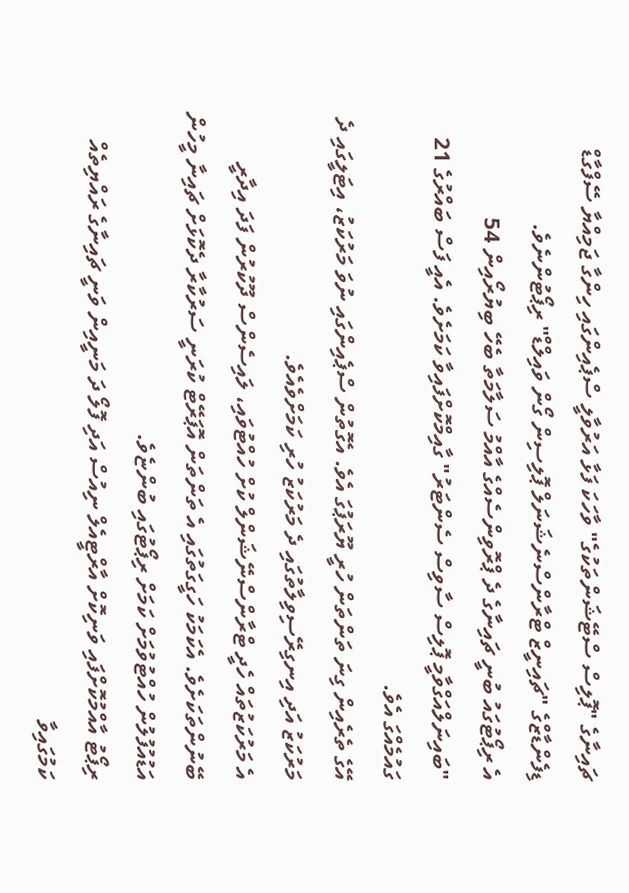ޗައިނާގެ "ޕޮލިސް ސްޓޭޝަންތަކުގެ" ވާހަކަ ފަޅާ އަރުވާލީ ސްޕެއިންގައި ހިންގާ ޖަމިއްޔާ ސޭފްގާޑް ޑިފެންޑާޒްގެ "ޗައިނީޒް ޓްރާންސްނެޝަނަލް ޕޮލިސިން ގޯން ވައިލްޑް" ރިޕޯޓުންނެވެ.
އެ ރިޕޯޓުގައު ބުނީ ޗައިނާގެ ދެ ޕްރޮވިންސެއްގެ އާއްމު ސަލާމަތާ ބެހޭ ބިޔުރޯއިން 54 "ބައިނަލްއަގްވާމީ ޕޮލިސް ސާވިސް ސެންޓަރު" ގާއިމްކޮށްފައިވާ ކަމަށެވެ. އެއީ ފަސް ބައްރުގެ 21 ގައުމެއްގަ އެވެ.
އޭގެ ތެރެއިން ގިނަ ތަންތަން ހުރީ ޔޫރަޕުގަ އެވެ. އެގޮތުން ސްޕެއިންގައި ނުވަ މަރުކަޒު، އިޓަލީގައި ދެ މަރުކަޒު އަދި އިނގިރޭސިވިލާތުގައި ދެ މަރުކަޒު ހުރި ކަމަށްވެއެވެ.
އެ މަރުކަޒުތައް ހެދީ ޓްރާންސްނޭޝަންލް ކުށް ހުއްޓުވައި، ލައިސެންސް ދޫކުރުން ފަދަ އިދާރީ ބޭނުންތަކަށެވެ. އެކަމަކު ހަގީގަތުގައި އެ ތަންތަން އޮޕަރޭޓް ކުރަނީ ސަރުކާރާ ދެކޮޅަށް ޗައިނާ މީހުން އަޑުއުފުލުން ހުއްޓުވުމަށް ކަމަށް ރިޕޯޓުގައި ބުންޏެވެ.
ރިޕޯޓު އާއްމުކޮށްފައި ވަނިކޮށް އާރްޓީއެލް ނިއުސް އަދި ފޮލޯ ދަ މަނީއިން ވަނީ ޗައިނާގެ ރައްޔިތެއް ކަމުގައިވާ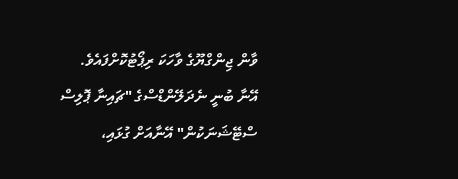ވާން ޖިންގްޔޫގެ ވާހަކަ ރިޕޯޓުކޮށްފައެވެ.
އޭނާ ބުނީ ނެދަލޭންޑްސްގެ "ޗައިނާ ޕޮލިސް ސްޓޭޝަނަކުން" އޭނާއަށް ގުޅައި،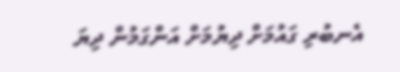އެނބުރި ގައުމަށް ދިޔުމަށް އަންގަމުން ދިޔަ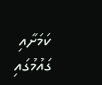ކަމަށާއި ގައުމުގައި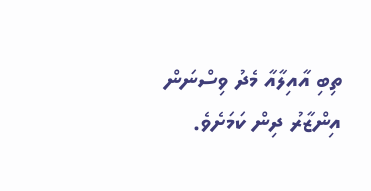ތިބި އާއިލާއާ މެދު ވިސްނަން އިންޒާރު ދިން ކަމަށެވެ.